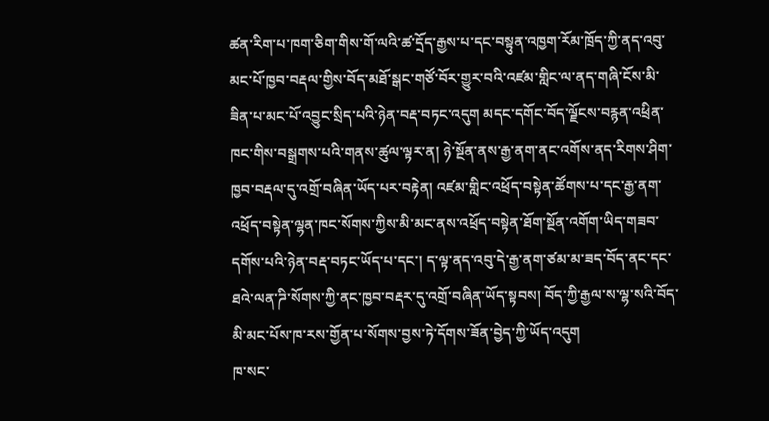ཚན་རིག་པ་ཁག་ཅིག་གིས་གོ་ལའི་ཚ་དྲོད་རྒྱས་པ་དང་བསྟུན་འཁྱག་རོམ་ཁྲོད་ཀྱི་ནད་འབུ་མང་པོ་ཁྱབ་བརྡལ་གྱིས་བོད་མཐོ་སྒང་གཙོ་བོར་གྱུར་བའི་འཛམ་གླིང་ལ་ནད་གཞི་ངོས་མི་ཟིན་པ་མང་པོ་འབྱུང་སྲིད་པའི་ཉེན་བརྡ་བཏང་འདུག མདང་དགོང་བོད་ལྗོངས་བརྙན་འཕྲིན་ཁང་གིས་བསྒྲགས་པའི་གནས་ཚུལ་ལྟར་ན། ཉེ་སྔོན་ནས་རྒྱ་ནག་ནང་འགོས་ནད་རིགས་ཤིག་ཁྱབ་བརྡལ་དུ་འགྲོ་བཞིན་ཡོད་པར་བརྟེན། འཛམ་གླིང་འཕྲོད་བསྟེན་ཚོགས་པ་དང་རྒྱ་ནག་འཕྲོད་བསྟེན་ལྷན་ཁང་སོགས་ཀྱིས་མི་མང་ནས་འཕྲོད་བསྟེན་ཐོག་སྔོན་འགོག་ཡིད་གཟབ་དགོས་པའི་ཉེན་བརྡ་བཏང་ཡོད་པ་དང་། ད་ལྟ་ནད་འབུ་དེ་རྒྱ་ནག་ཙམ་མ་ཟད་བོད་ནང་དང་ཐའེ་ལན་ཌི་སོགས་ཀྱི་ནང་ཁྱབ་བརྡར་དུ་འགྲོ་བཞིན་ཡོད་སྟབས། བོད་ཀྱི་རྒྱལ་ས་ལྷ་སའི་བོད་མི་མང་པོས་ཁ་རས་གྱོན་པ་སོགས་བྱས་ཏེ་དོགས་ཟོན་བྱེད་ཀྱི་ཡོད་འདུག
ཁ་སང་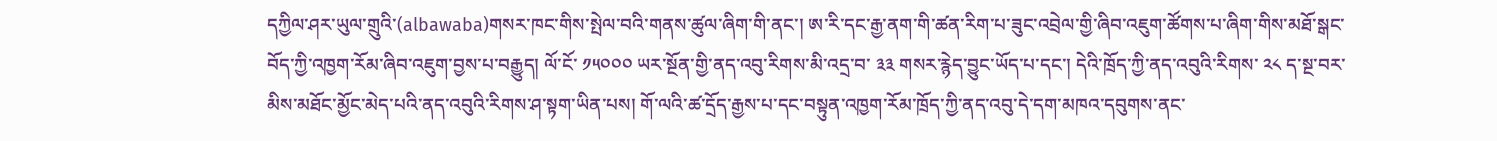དཀྱིལ་ཤར་ཡུལ་གྲུའི་(albawaba)གསར་ཁང་གིས་སྤེལ་བའི་གནས་ཚུལ་ཞིག་གི་ནང་། ཨ་རི་དང་རྒྱ་ནག་གི་ཚན་རིག་པ་ཟུང་འབྲེལ་གྱི་ཞིབ་འཇུག་ཚོགས་པ་ཞིག་གིས་མཐོ་སྒང་བོད་ཀྱི་འཁྱག་རོམ་ཞིབ་འཇུག་བྱས་པ་བརྒྱུད། ལོ་ངོ་ ༡༥༠༠༠ ཡར་སྔོན་གྱི་ནད་འབུ་རིགས་མི་འདྲ་བ་ ༣༣ གསར་རྙེད་བྱུང་ཡོད་པ་དང་། དེའི་ཁྲོད་ཀྱི་ནད་འབུའི་རིགས་ ༢༨ ད་སྔ་བར་མིས་མཐོང་མྱོང་མེད་པའི་ནད་འབུའི་རིགས་ཤ་སྟག་ཡིན་པས། གོ་ལའི་ཚ་དྲོད་རྒྱས་པ་དང་བསྟུན་འཁྱག་རོམ་ཁྲོད་ཀྱི་ནད་འབུ་དེ་དག་མཁའ་དབུགས་ནང་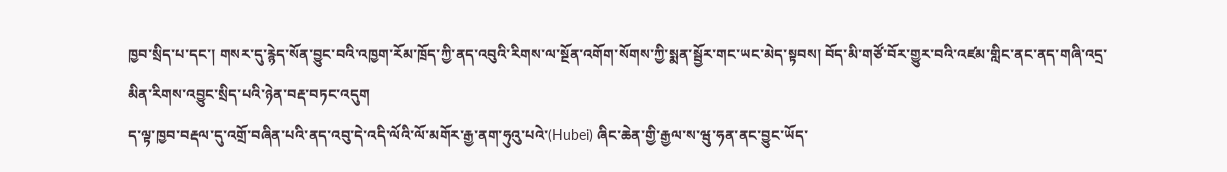ཁྱབ་སྲིད་པ་དང་། གསར་དུ་རྙེད་སོན་བྱུང་བའི་འཁྱག་རོམ་ཁྲོད་ཀྱི་ནད་འབུའི་རིགས་ལ་སྔོན་འགོག་སོགས་ཀྱི་སྨན་སྦྱོར་གང་ཡང་མེད་སྟབས། བོད་མི་གཙོ་བོར་གྱུར་བའི་འཛམ་གླིང་ནང་ནད་གཞི་འདྲ་མིན་རིགས་འབྱུང་སྲིད་པའི་ཉེན་བརྡ་བཏང་འདུག
ད་ལྟ་ཁྱབ་བརྡལ་དུ་འགྲོ་བཞིན་པའི་ནད་འབུ་དེ་འདི་ལོའི་ལོ་མགོར་རྒྱ་ནག་ཧུའུ་པའེ་(Hubei) ཞིང་ཆེན་གྱི་རྒྱལ་ས་ཝུ་ཧན་ནང་བྱུང་ཡོད་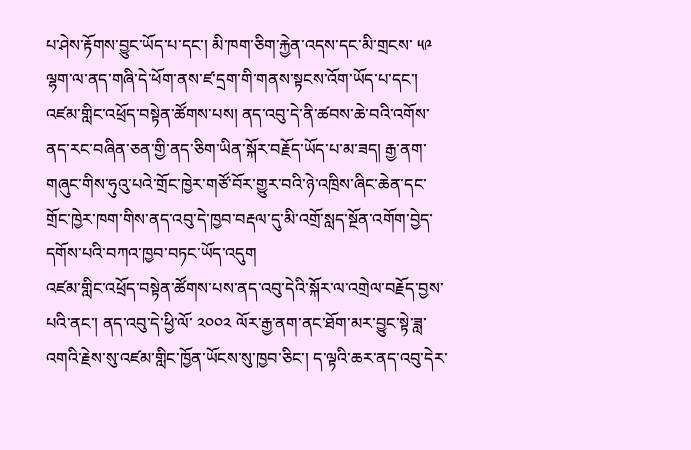པ་ཤེས་རྟོགས་བྱུང་ཡོད་པ་དང་། མི་ཁག་ཅིག་རྐྱེན་འདས་དང་མི་གྲངས་ ༥༩ ལྷག་ལ་ནད་གཞི་དེ་ཕོག་ནས་ཛ་དྲག་གི་གནས་སྟངས་འོག་ཡོད་པ་དང་། འཛམ་གླིང་འཕྲོད་བསྟེན་ཚོགས་པས། ནད་འབུ་དེ་ནི་ཚབས་ཆེ་བའི་འགོས་ནད་རང་བཞིན་ཅན་གྱི་ནད་ཅིག་ཡིན་སྐོར་བརྗོད་ཡོད་པ་མ་ཟད། རྒྱ་ནག་གཞུང་གིས་ཧུའུ་པའེ་གྲོང་ཁྱེར་གཙོ་བོར་གྱུར་བའི་ཉེ་འཁྲིས་ཞིང་ཆེན་དང་གྲོང་ཁྱེར་ཁག་གིས་ནད་འབུ་དེ་ཁྱབ་བརྡལ་དུ་མི་འགྲོ་སླད་སྔོན་འགོག་བྱེད་དགོས་པའི་བཀའ་ཁྱབ་བཏང་ཡོད་འདུག
འཛམ་གླིང་འཕྲོད་བསྟེན་ཚོགས་པས་ནད་འབུ་དེའི་སྐོར་ལ་འགྲེལ་བརྗོད་བྱས་པའི་ནང་། ནད་འབུ་དེ་ཕྱི་ལོ་ ༢༠༠༢ ལོར་རྒྱ་ནག་ནང་ཐོག་མར་བྱུང་སྟེ་ཟླ་འགའི་རྗེས་སུ་འཛམ་གླིང་ཁྱོན་ཡོངས་སུ་ཁྱབ་ཅིང་། ད་ལྟའི་ཆར་ནད་འབུ་དེར་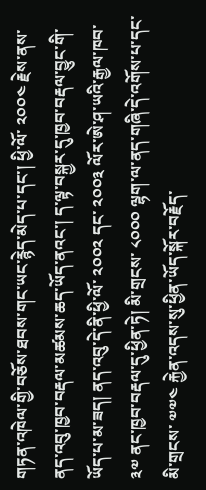གཏན་འཁེལ་གྱི་བཅོས་ཐབས་གང་ཡང་རྙེད་མེད་པ་དང་། ཕྱི་ལོ་ ༢༠༠༤ རྗེས་ནས་ནད་འབུ་ཁྱབ་བརྡལ་མཚམས་ཆད་ཡོད་ནའང་། ད་ལྟ་བསྐྱར་དུ་ཁྱབ་བརྡལ་བྱུང་གི་ཡོད་པ་མ་ཟད། ནད་འབུ་དེ་ནི་ཕྱི་ལོ་ ༢༠༠༢ དང་ ༢༠༠༣ ལོར་ཨེ་ཤ་ཡའི་རྒྱལ་ཁབ་ ༣༧ ནང་ཁྱབ་བརྡལ་དུ་ཕྱིན་ཏེ། མི་གྲངས་ ༨༠༠༠ ལྷག་ལ་ནད་གཞི་དེ་འགོས་པ་དང་མི་གྲངས་ ༧༧༤ རྐྱེན་འདས་སུ་ཕྱིན་ཡོད་སྐོར་བརྗོད་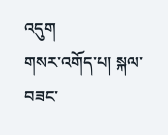འདུག
གསར་འགོད་པ། སྐལ་བཟང་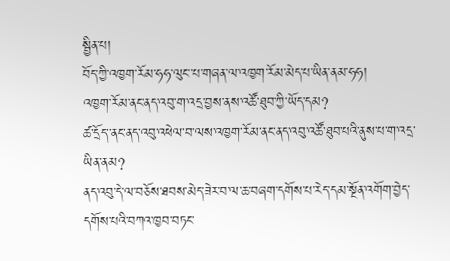སྦྱིན་པ།
བོད་ཀྱི་འཁྱག་རོམ་ཧཧ་ལུང་་པ་གཞན་ལ་འཁྱག་རོམ་མེད་པ་ཡིན་ནམ་ཧཧ།
འཁྱག་རོམ་ནང་ནད་འབུ་ག་འདྲ་བྱས་ནས་འཚོ་ཐུབ་ཀྱི་ཡོད་དམ?
ཚ་དྲོད་་ནང་ནད་འབུ་འཕེལ་བ་ལས་འཁྱག་རོམ་ནང་ནད་འབུ་འཚོ་ཐུབ་པའི་ནུས་པ་ག་འདྲ་ཡིན་ནམ?
ནད་འབུ་དེ་ལ་བཅོས་ཐབས་མེད་ཟེར་བ་ལ་ཆ་བཞག་དགོས་པ་རེད་དམ་སྔོན་འགོག་བྱེད་དགོས་པའི་བཀའ་ཁྱབ་བཏང་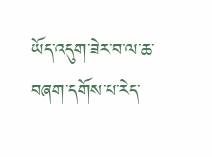ཡོད་འདུག་ཟེར་བ་ལ་ཆ་བཞག་དགོས་པ་རེད་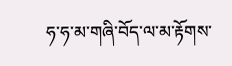ཧ་ཧ་མ་གཞི་བོད་ལ་མ་རྟོགས་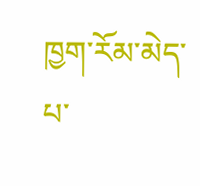ཁྱག་རོམ་མེད་པ་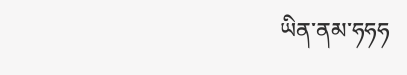ཡིན་ནམ་ཧཧཧ